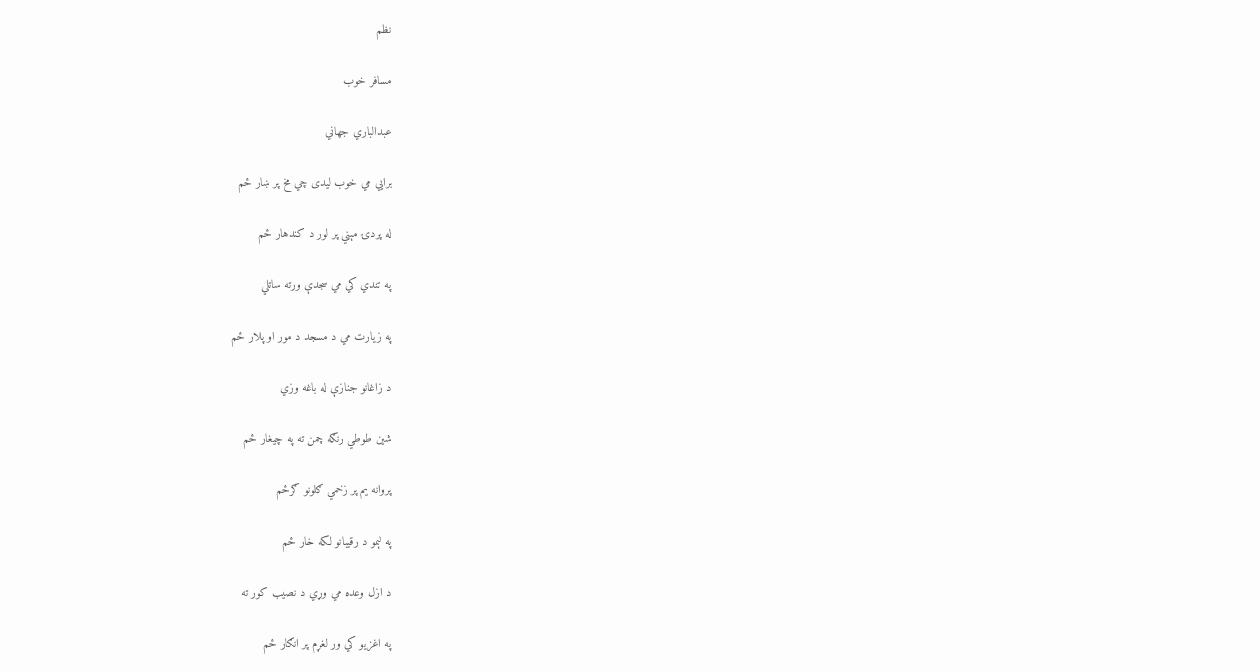نظم

مسافر خوب

عبدالباري جهاني

برايي مي خوب ليدى چي مخ پر ښار ځم

له پردۍ مېني پر لور د كندهار ځم

په تندي كي مي سجدې ورته ساتلي

په زيارت مي د مسجد د مور او پلار ځم

د زاغانو جنازې له باغه وزي

شين طوطي رنګه چمن ته په چيغار ځم

پروانه يم پر زخمي ګلونو ګرځم

په لېمو د رقيبانو لكه خار ځم

د ازل وعده مي وړي د نصيب كور ته

په اغزيو كي ور لغړم پر انګار ځم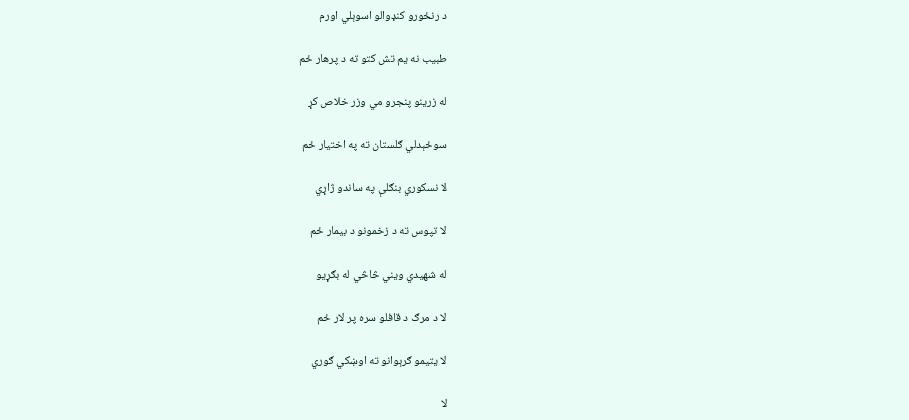د رنځورو كنډوالو اسوېلي اورم

طبيب نه يم تش كتو ته د پرهار ځم

له زرينو پنجرو مي وزر خلاص كړ

سوځېدلي ګلستان ته په اختيار ځم

لا نسكوري بنګلې په ساندو ژاړي

لا تپوس ته د زخمونو د بيمار ځم

له شهيدي ويني څاڅي له بګړيو

لا د مرګ د قافلو سره پر لار ځم

لا يتيمو ګرېوانو ته اوښكي ګوري

لا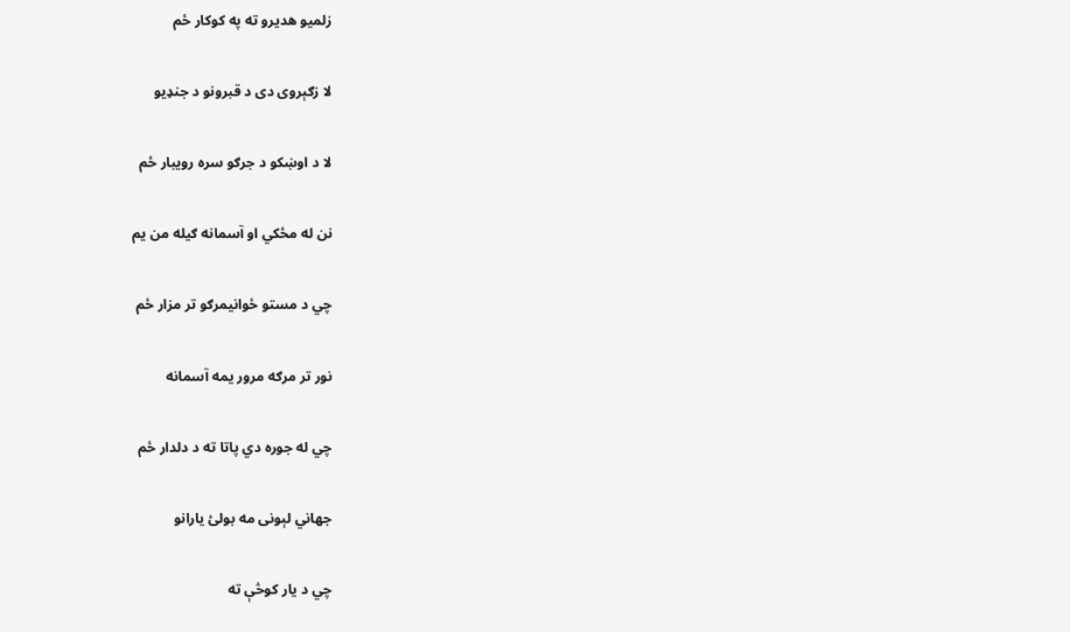زلميو هديرو ته په كوكار ځم

لا زګېروى دى د قبرونو د جنډيو

لا د اوښكو د جرګو سره رويبار ځم

نن له مځكي او آسمانه ګيله من يم

چي د مستو ځوانيمرګو تر مزار ځم

نور تر مرګه مرور يمه آسمانه

چي له جوره دي پاتا ته د دلدار ځم

جهاني لېونى مه بولئ يارانو

چي د يار كوڅې ته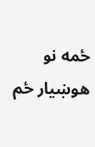ځمه نو هوښيار ځم